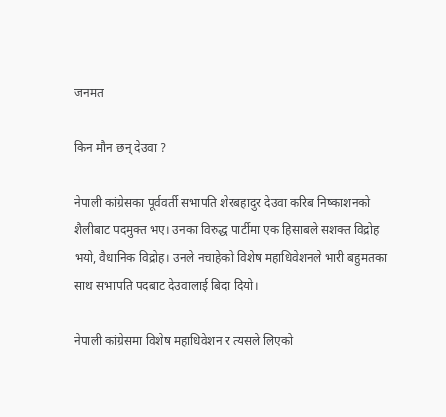जनमत

किन मौन छन् देउवा ?

नेपाली कांग्रेसका पूर्ववर्ती सभापति शेरबहादुर देउवा करिब निष्काशनको शैलीबाट पदमुक्त भए। उनका विरुद्ध पार्टीमा एक हिसाबले सशक्त विद्रोह भयो, वैधानिक विद्रोह। उनले नचाहेको विशेष महाधिवेशनले भारी बहुमतका साथ सभापति पदबाट देउवालाई बिदा दियो।

नेपाली कांग्रेसमा विशेष महाधिवेशन र त्यसले लिएको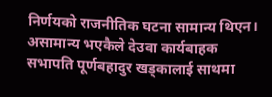निर्णयको राजनीतिक घटना सामान्य थिएन। असामान्य भएकैले देउवा कार्यबाहक सभापति पूर्णबहादुर खड्कालाई साथमा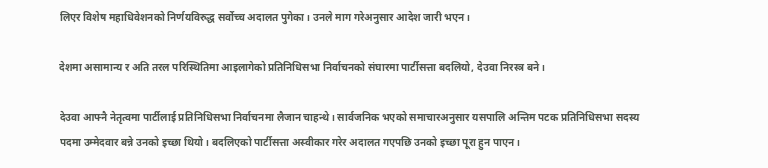लिएर विशेष महाधिवेशनको निर्णयविरुद्ध सर्वोच्च अदालत पुगेका। उनले माग गरेअनुसार आदेश जारी भएन।

देशमा असामान्य र अति तरल परिस्थितिमा आइलागेको प्रतिनिधिसभा निर्वाचनको संघारमा पार्टीसत्ता बदलियो, देउवा निरस्त्र बने।

देउवा आफ्नै नेतृत्वमा पार्टीलाई प्रतिनिधिसभा निर्वाचनमा लैजान चाहन्थे। सार्वजनिक भएको समाचारअनुसार यसपालि अन्तिम पटक प्रतिनिधिसभा सदस्य पदमा उम्मेदवार बन्ने उनको इच्छा थियो। बदलिएको पार्टीसत्ता अस्वीकार गरेर अदालत गएपछि उनको इच्छा पूरा हुन पाएन।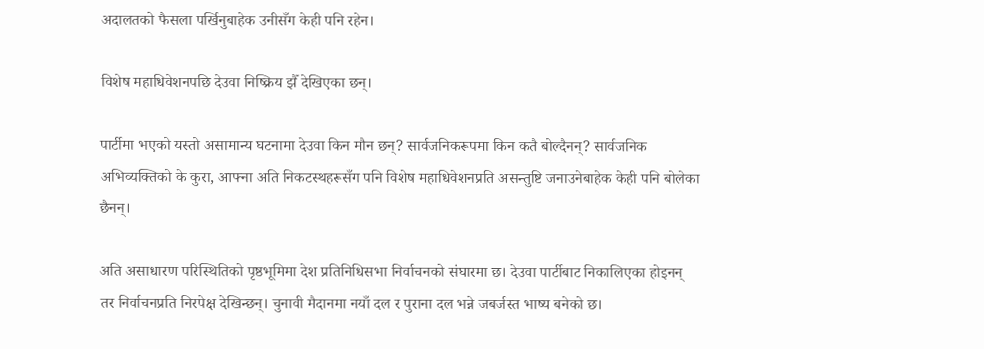अदालतको फैसला पर्खिनुबाहेक उनीसँग केही पनि रहेन।

विशेष महाधिवेशनपछि देउवा निष्क्रिय झैँ देखिएका छन्।

पार्टीमा भएको यस्तो असामान्य घटनामा देउवा किन मौन छन्? सार्वजनिकरूपमा किन कतै बोल्दैनन्? सार्वजनिक अभिव्यक्तिको के कुरा, आफ्ना अति निकटस्थहरूसँग पनि विशेष महाधिवेशनप्रति असन्तुष्टि जनाउनेबाहेक केही पनि बोलेका छैनन्।

अति असाधारण परिस्थितिको पृष्ठभूमिमा देश प्रतिनिधिसभा निर्वाचनको संघारमा छ। देउवा पार्टीबाट निकालिएका होइनन् तर निर्वाचनप्रति निरपेक्ष देखिन्छन्। चुनावी मैदानमा नयाँ दल र पुराना दल भन्ने जबर्जस्त भाष्य बनेको छ।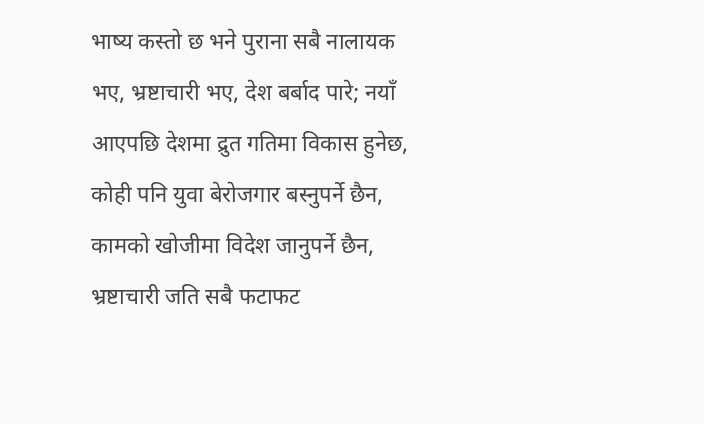भाष्य कस्तो छ भने पुराना सबै नालायक भए, भ्रष्टाचारी भए, देश बर्बाद पारे; नयाँ आएपछि देशमा द्रुत गतिमा विकास हुनेछ, कोही पनि युवा बेरोजगार बस्नुपर्ने छैन, कामको खोजीमा विदेश जानुपर्ने छैन, भ्रष्टाचारी जति सबै फटाफट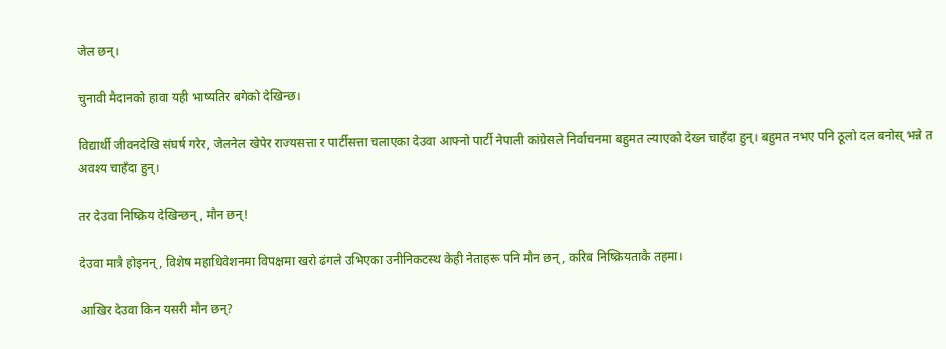जेल छन्।

चुनावी मैदानको हावा यही भाष्यतिर बगेको देखिन्छ।

विद्यार्थी जीवनदेखि संघर्ष गरेर, जेलनेल खेपेर राज्यसत्ता र पार्टीसत्ता चलाएका देउवा आफ्नो पार्टी नेपाली कांग्रेसले निर्वाचनमा बहुमत ल्याएको देख्न चाहँदा हुन्। बहुमत नभए पनि ठूलो दल बनोस् भन्ने त अवश्य चाहँदा हुन्।

तर देउवा निष्क्रिय देखिन्छन्, मौन छन्!

देउवा मात्रै होइनन्, विशेष महाधिवेशनमा विपक्षमा खरो ढंगले उभिएका उनीनिकटस्थ केही नेताहरू पनि मौन छन्, करिब निष्क्रियताकै तहमा।

आखिर देउवा किन यसरी मौन छन्?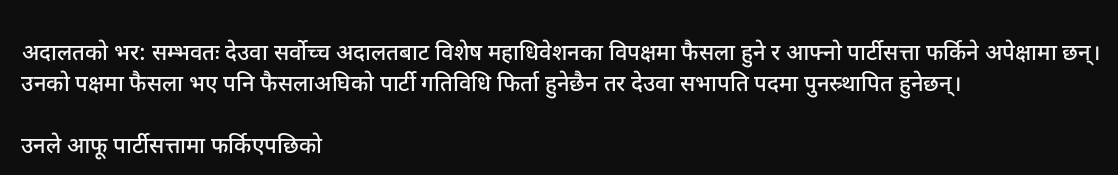अदालतको भर: सम्भवतः देउवा सर्वोच्च अदालतबाट विशेष महाधिवेशनका विपक्षमा फैसला हुने र आफ्नो पार्टीसत्ता फर्किने अपेक्षामा छन्। उनको पक्षमा फैसला भए पनि फैसलाअघिको पार्टी गतिविधि फिर्ता हुनेछैन तर देउवा सभापति पदमा पुनस्र्थापित हुनेछन्।

उनले आफू पार्टीसत्तामा फर्किएपछिको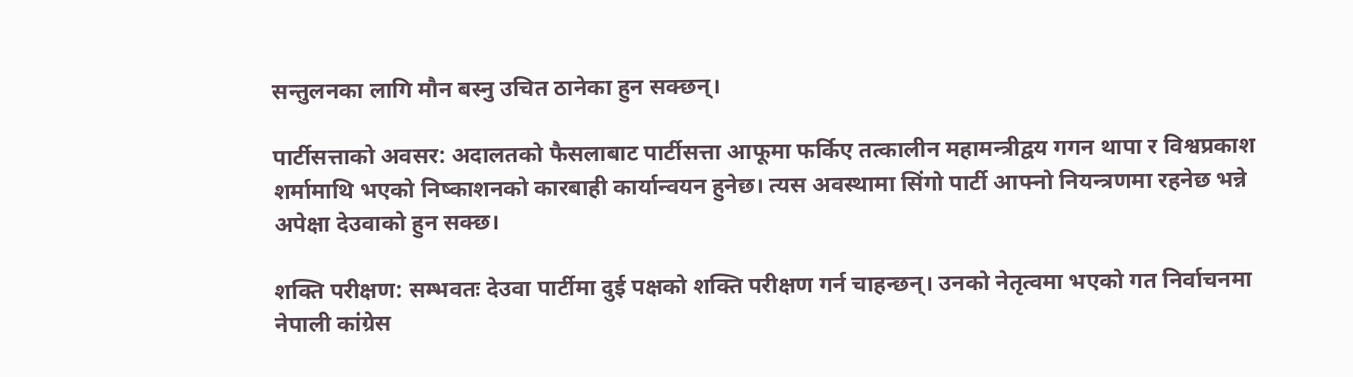सन्तुलनका लागि मौन बस्नु उचित ठानेका हुन सक्छन्।

पार्टीसत्ताको अवसर: अदालतको फैसलाबाट पार्टीसत्ता आफूमा फर्किए तत्कालीन महामन्त्रीद्वय गगन थापा र विश्वप्रकाश शर्मामाथि भएको निष्काशनको कारबाही कार्यान्वयन हुनेछ। त्यस अवस्थामा सिंगो पार्टी आफ्नो नियन्त्रणमा रहनेछ भन्ने अपेक्षा देउवाको हुन सक्छ।

शक्ति परीक्षण: सम्भवतः देउवा पार्टीमा दुई पक्षको शक्ति परीक्षण गर्न चाहन्छन्। उनको नेतृत्वमा भएको गत निर्वाचनमा नेपाली कांग्रेस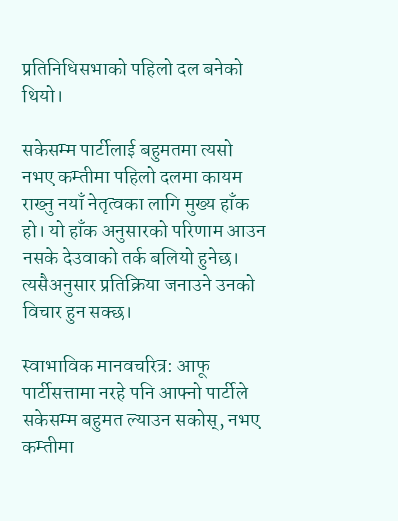प्रतिनिधिसभाको पहिलो दल बनेको थियो।

सकेसम्म पार्टीलाई बहुमतमा त्यसो नभए कम्तीमा पहिलो दलमा कायम राख्नु नयाँ नेतृत्वका लागि मुख्य हाँक हो। यो हाँक अनुसारको परिणाम आउन नसके देउवाको तर्क बलियो हुनेछ। त्यसैअनुसार प्रतिक्रिया जनाउने उनको विचार हुन सक्छ।

स्वाभाविक मानवचरित्र: आफू पार्टीसत्तामा नरहे पनि आफ्नो पार्टीले सकेसम्म बहुमत ल्याउन सकोस्, नभए कम्तीमा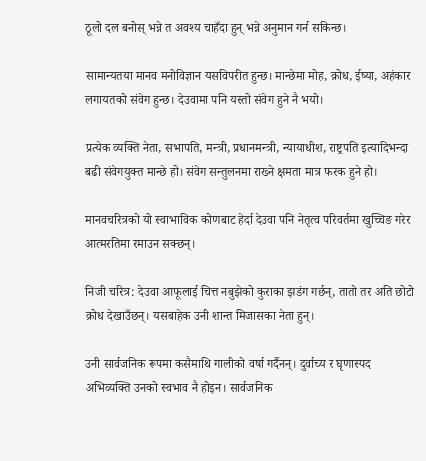ठूलो दल बनोस् भन्ने त अवश्य चाहँदा हुन् भन्ने अनुमान गर्न सकिन्छ।

सामान्यतया मानव मनोविज्ञान यसविपरीत हुन्छ। मान्छेमा मोह, क्रोध, ईष्या, अहंकार लगायतको संवेग हुन्छ। देउवामा पनि यस्तो संवेग हुने नै भयो।

प्रत्येक व्यक्ति नेता, सभापति, मन्त्री, प्रधानमन्त्री, न्यायाधीश, राष्ट्रपति इत्यादिभन्दा बढी संवेगयुक्त मान्छे हो। संवेग सन्तुलनमा राख्ने क्षमता मात्र फरक हुने हो।

मानवचरित्रको यो स्वाभाविक कोणबाट हेर्दा देउवा पनि नेतृत्व परिवर्तमा खुच्चिङ गरेर आत्मरतिमा रमाउन सक्छन्।

निजी चरित्र: देउवा आफूलाई चित्त नबुझेको कुराका झडंग गर्छन्, तातो तर अति छोटो क्रोध देखाउँछन्। यसबाहेक उनी शान्त मिजासका नेता हुन्।

उनी सार्वजनिक रूपमा कसैमाथि गालीको वर्षा गर्दैनन्। दुर्वाच्य र घृणास्पद अभिव्यक्ति उनको स्वभाव नै होइन। सार्वजनिक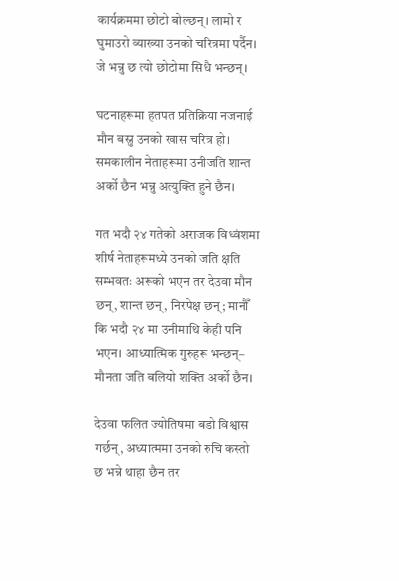कार्यक्रममा छोटो बोल्छन्। लामो र घुमाउरो व्याख्या उनको चरित्रमा पर्दैन। जे भन्नु छ त्यो छोटोमा सिधै भन्छन्।

घटनाहरूमा हतपत प्रतिक्रिया नजनाई मौन बस्नु उनको खास चरित्र हो। समकालीन नेताहरूमा उनीजति शान्त अर्को छैन भन्नु अत्युक्ति हुने छैन।

गत भदौ २४ गतेको अराजक विध्वंशमा शीर्ष नेताहरूमध्ये उनको जति क्षति सम्भवतः अरूको भएन तर देउवा मौन छन्, शान्त छन्, निरपेक्ष छन्; मानौँ कि भदौ २४ मा उनीमाथि केही पनि भएन। आध्यात्मिक गुरुहरू भन्छन्– मौनता जति बलियो शक्ति अर्को छैन।

देउवा फलित ज्योतिषमा बडो विश्वास गर्छन्, अध्यात्ममा उनको रुचि कस्तो छ भन्ने थाहा छैन तर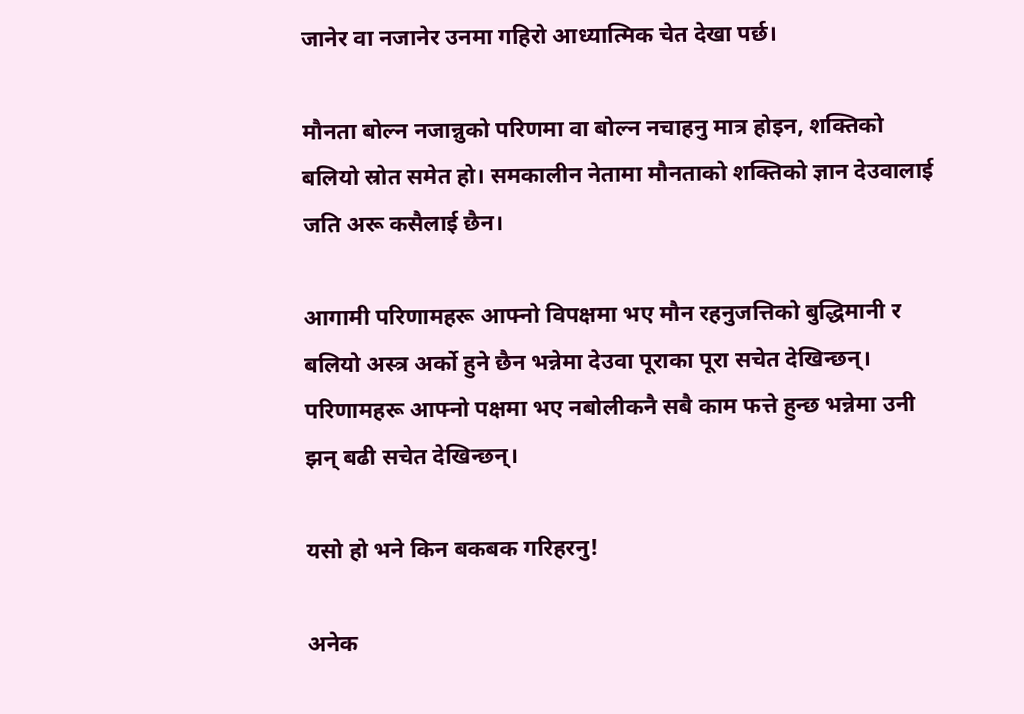जानेर वा नजानेर उनमा गहिरो आध्यात्मिक चेत देखा पर्छ।

मौनता बोल्न नजान्नुको परिणमा वा बोल्न नचाहनु मात्र होइन, शक्तिको बलियो स्रोत समेत हो। समकालीन नेतामा मौनताको शक्तिको ज्ञान देउवालाई जति अरू कसैलाई छैन।

आगामी परिणामहरू आफ्नो विपक्षमा भए मौन रहनुजत्तिको बुद्धिमानी र बलियो अस्त्र अर्को हुने छैन भन्नेमा देउवा पूराका पूरा सचेत देखिन्छन्। परिणामहरू आफ्नो पक्षमा भए नबोलीकनै सबै काम फत्ते हुन्छ भन्नेमा उनी झन् बढी सचेत देखिन्छन्।

यसो हो भने किन बकबक गरिहरनु!

अनेक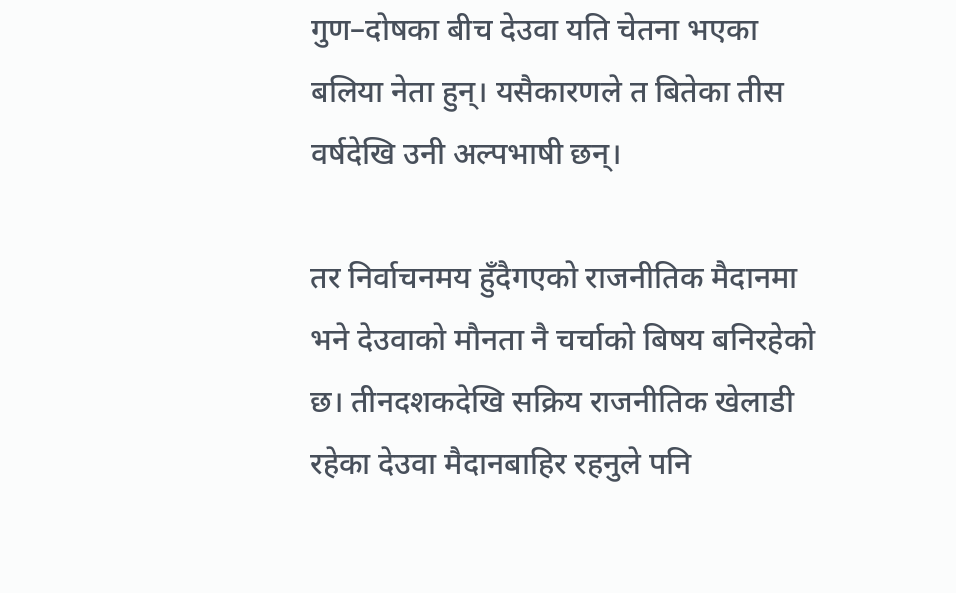गुण–दोषका बीच देउवा यति चेतना भएका बलिया नेता हुन्। यसैकारणले त बितेका तीस वर्षदेखि उनी अल्पभाषी छन्।

तर निर्वाचनमय हुँदैगएको राजनीतिक मैदानमा भने देउवाको मौनता नै चर्चाको बिषय बनिरहेको छ। तीनदशकदेखि सक्रिय राजनीतिक खेलाडी रहेका देउवा मैदानबाहिर रहनुले पनि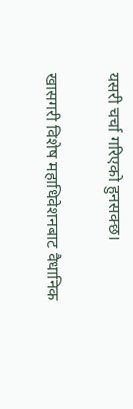यसरी चर्चा गरिएको हुनसक्छ।

खासगरी विशेष महाधिवेशनबाट वैधानिक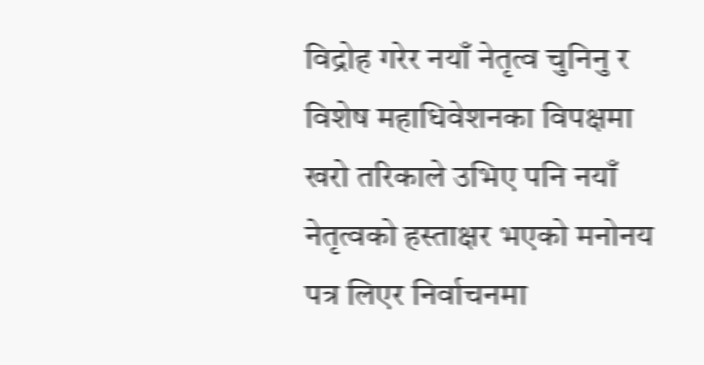विद्रोह गरेर नयाँ नेतृत्व चुनिनु र विशेष महाधिवेशनका विपक्षमा खरो तरिकाले उभिए पनि नयाँ नेतृत्वको हस्ताक्षर भएको मनोनय पत्र लिएर निर्वाचनमा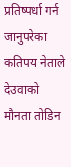प्रतिष्पर्धा गर्न जानुपरेका कतिपय नेताले देउवाको मौनता तोडिन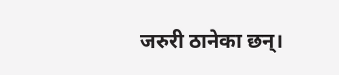जरुरी ठानेका छन्।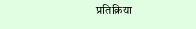प्रतिक्रिया